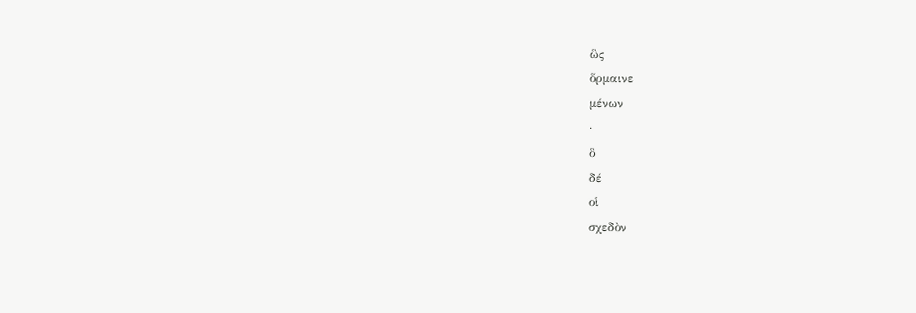ὣς
ὅρμαινε
μένων
·
ὃ
δέ
οἱ
σχεδὸν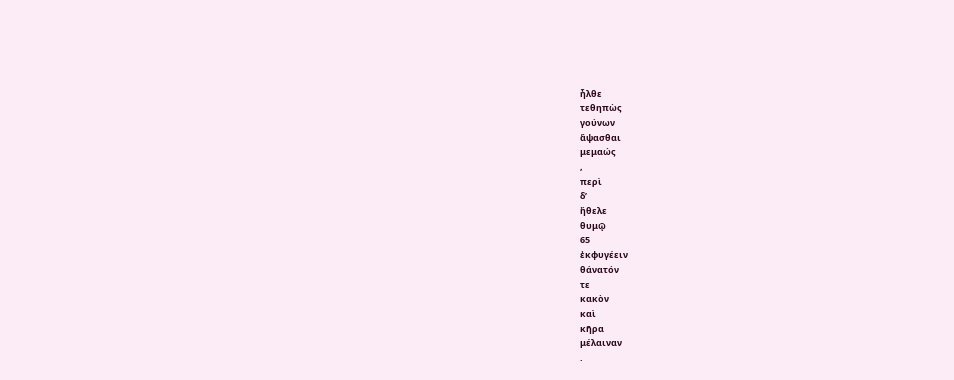ἦλθε
τεθηπὼς
γούνων
ἅψασθαι
μεμαώς
,
περὶ
δʼ
ἤθελε
θυμῷ
65
ἐκφυγέειν
θάνατόν
τε
κακὸν
καὶ
κῆρα
μέλαιναν
.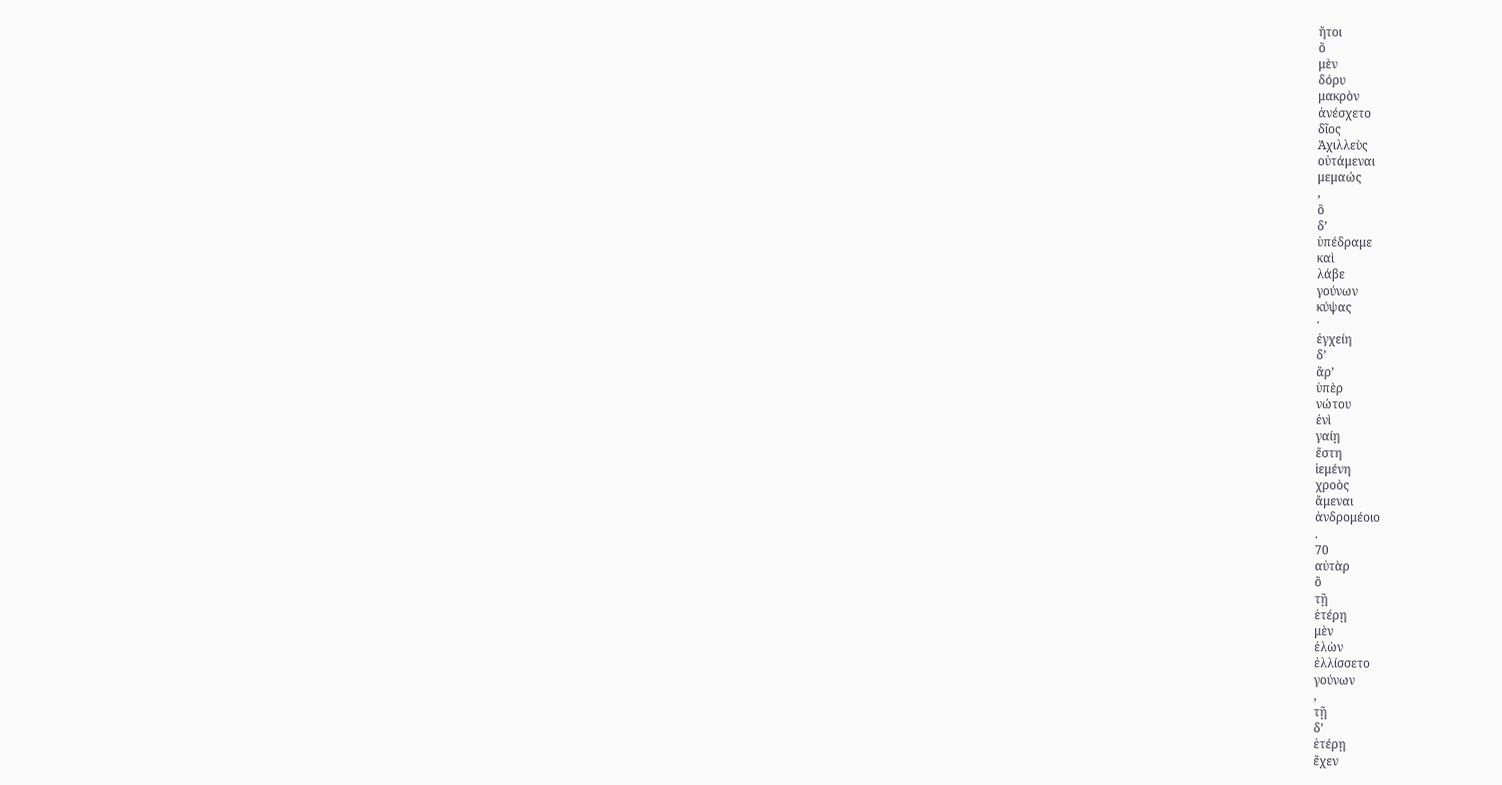ἤτοι
ὃ
μὲν
δόρυ
μακρὸν
ἀνέσχετο
δῖος
Ἀχιλλεὺς
οὐτάμεναι
μεμαώς
,
ὃ
δʼ
ὑπέδραμε
καὶ
λάβε
γούνων
κύψας
·
ἐγχείη
δʼ
ἄρʼ
ὑπὲρ
νώτου
ἐνὶ
γαίῃ
ἔστη
ἱεμένη
χροὸς
ἄμεναι
ἀνδρομέοιο
.
70
αὐτὰρ
ὃ
τῇ
ἑτέρῃ
μὲν
ἑλὼν
ἐλλίσσετο
γούνων
,
τῇ
δʼ
ἑτέρῃ
ἔχεν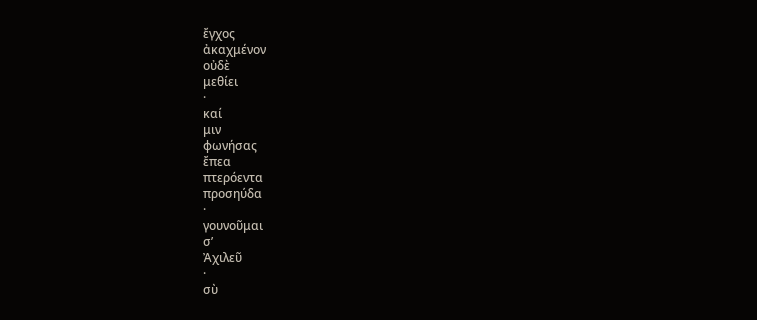ἔγχος
ἀκαχμένον
οὐδὲ
μεθίει
·
καί
μιν
φωνήσας
ἔπεα
πτερόεντα
προσηύδα
·
γουνοῦμαι
σʼ
Ἀχιλεῦ
·
σὺ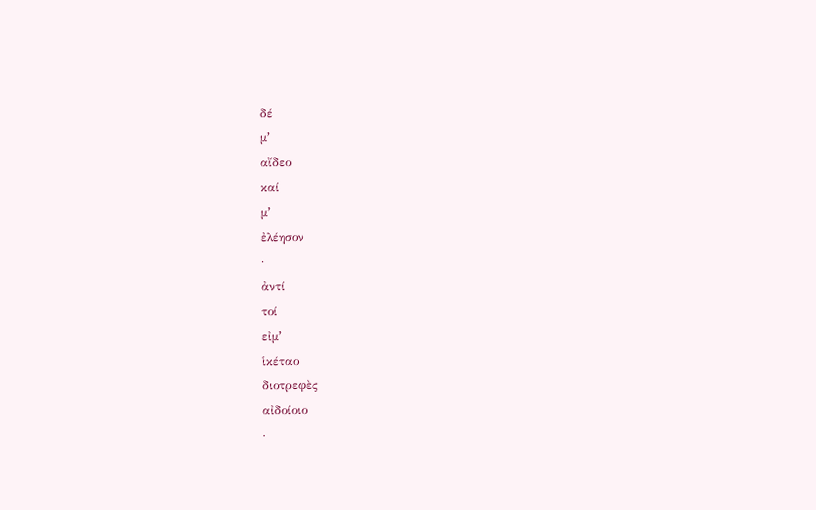δέ
μʼ
αἴδεο
καί
μʼ
ἐλέησον
·
ἀντί
τοί
εἰμʼ
ἱκέταο
διοτρεφὲς
αἰδοίοιο
·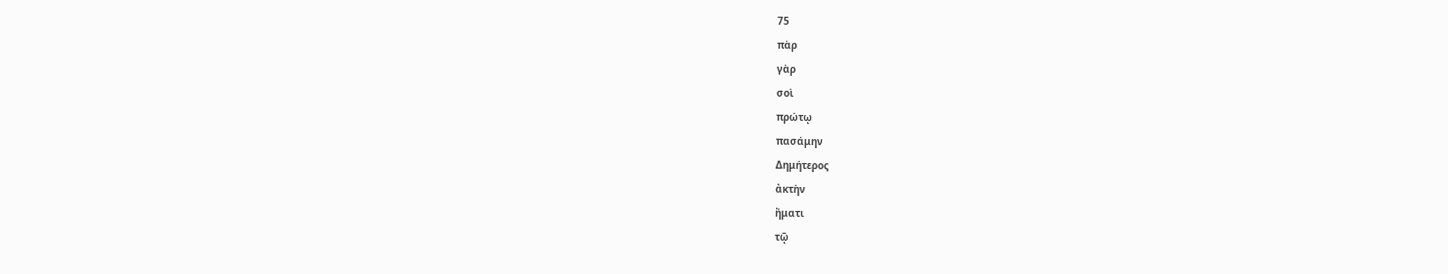75
πὰρ
γὰρ
σοὶ
πρώτῳ
πασάμην
Δημήτερος
ἀκτὴν
ἤματι
τῷ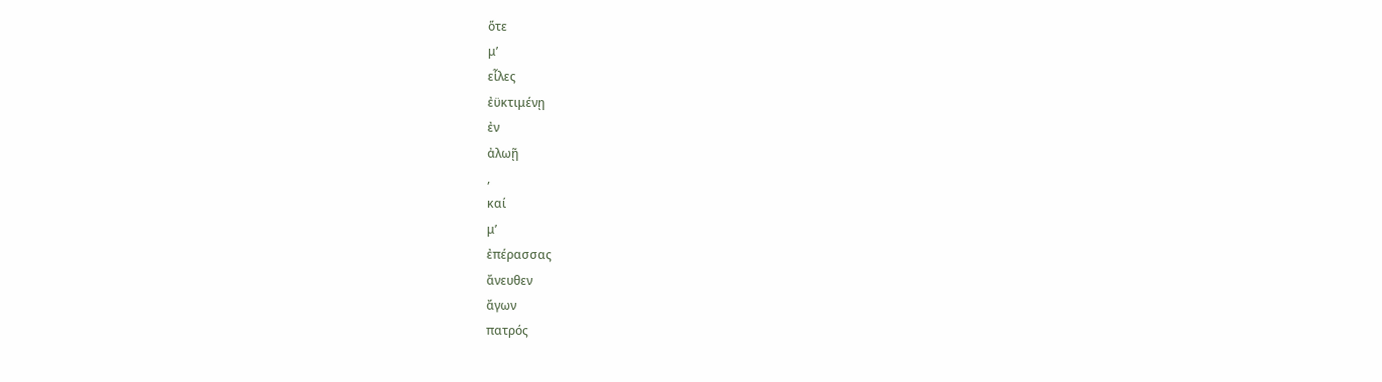ὅτε
μʼ
εἷλες
ἐϋκτιμένῃ
ἐν
ἀλωῇ
,
καί
μʼ
ἐπέρασσας
ἄνευθεν
ἄγων
πατρός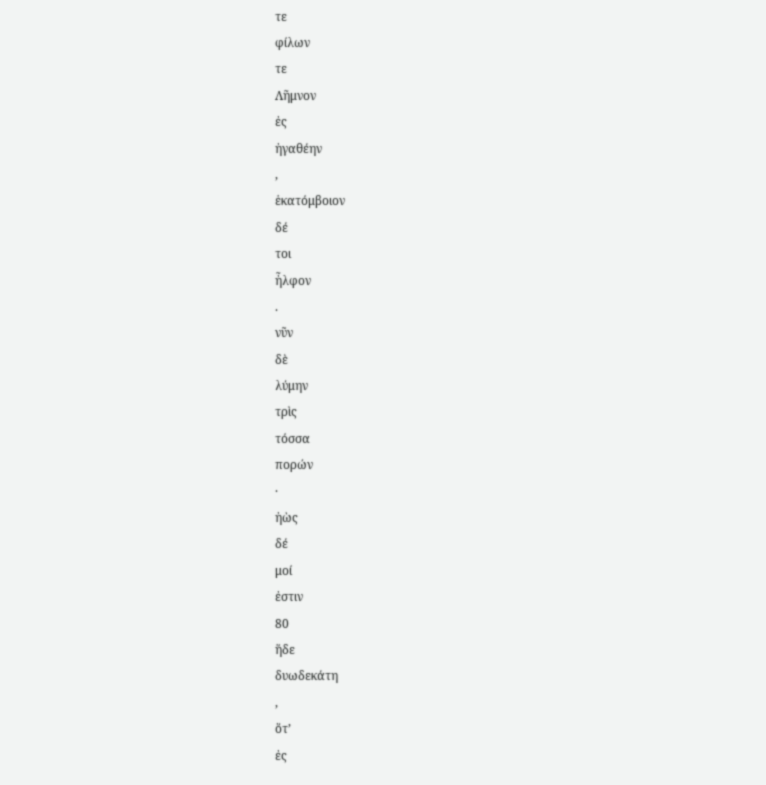τε
φίλων
τε
Λῆμνον
ἐς
ἠγαθέην
,
ἑκατόμβοιον
δέ
τοι
ἦλφον
.
νῦν
δὲ
λύμην
τρὶς
τόσσα
πορών
·
ἠὼς
δέ
μοί
ἐστιν
80
ἥδε
δυωδεκάτη
,
ὅτʼ
ἐς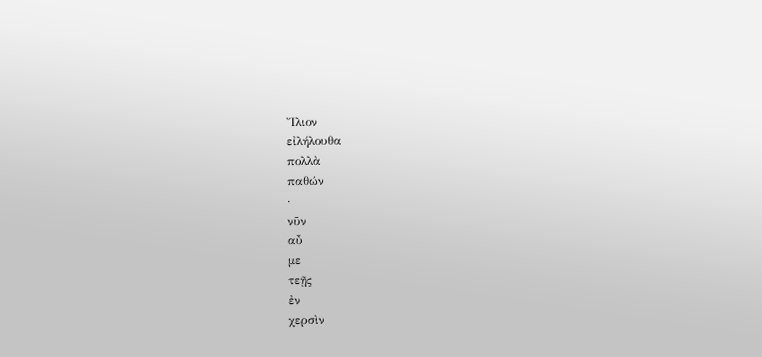Ἴλιον
εἰλήλουθα
πολλὰ
παθών
·
νῦν
αὖ
με
τεῇς
ἐν
χερσὶν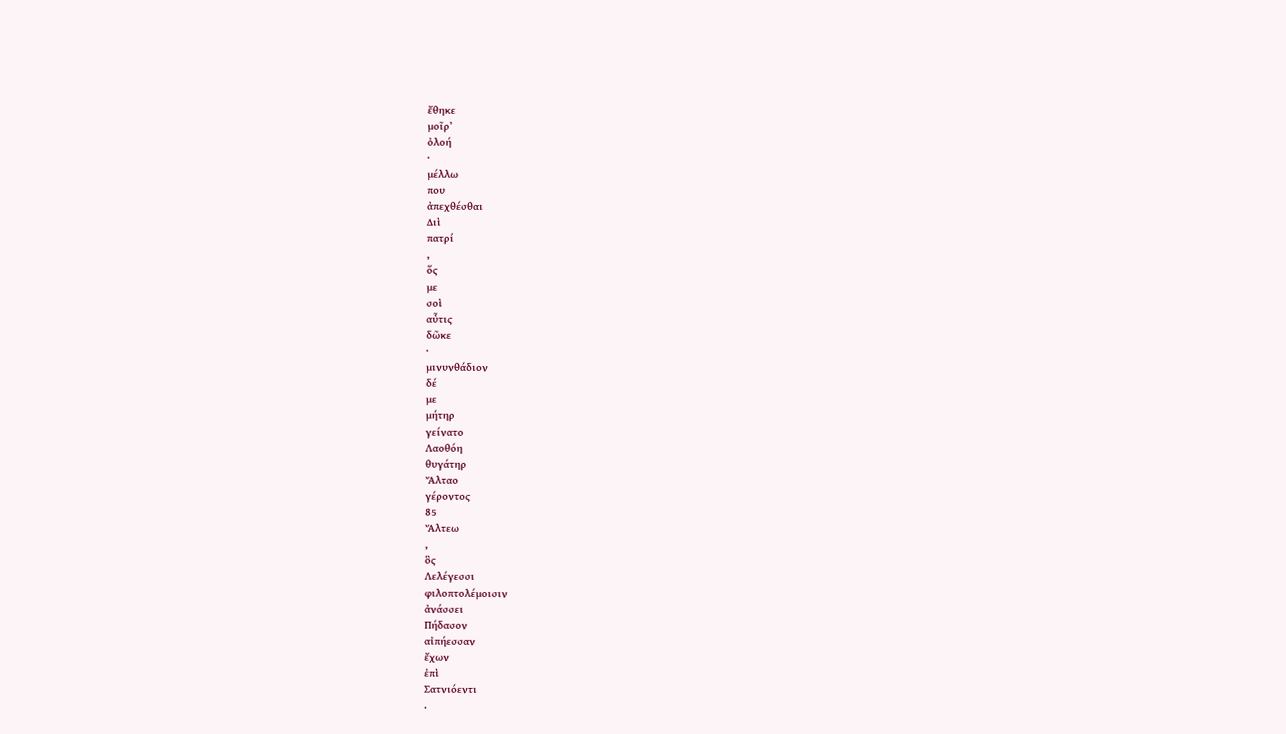ἔθηκε
μοῖρʼ
ὀλοή
·
μέλλω
που
ἀπεχθέσθαι
Διὶ
πατρί
,
ὅς
με
σοὶ
αὖτις
δῶκε
·
μινυνθάδιον
δέ
με
μήτηρ
γείνατο
Λαοθόη
θυγάτηρ
Ἄλταο
γέροντος
85
Ἄλτεω
,
ὃς
Λελέγεσσι
φιλοπτολέμοισιν
ἀνάσσει
Πήδασον
αἰπήεσσαν
ἔχων
ἐπὶ
Σατνιόεντι
.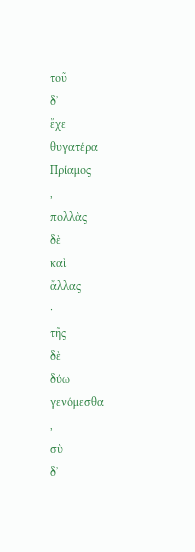τοῦ
δʼ
ἔχε
θυγατέρα
Πρίαμος
,
πολλὰς
δὲ
καὶ
ἄλλας
·
τῆς
δὲ
δύω
γενόμεσθα
,
σὺ
δʼ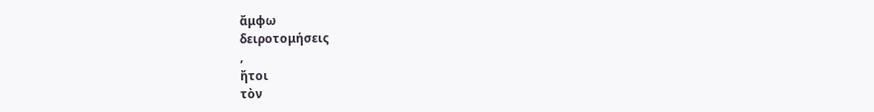ἄμφω
δειροτομήσεις
,
ἤτοι
τὸν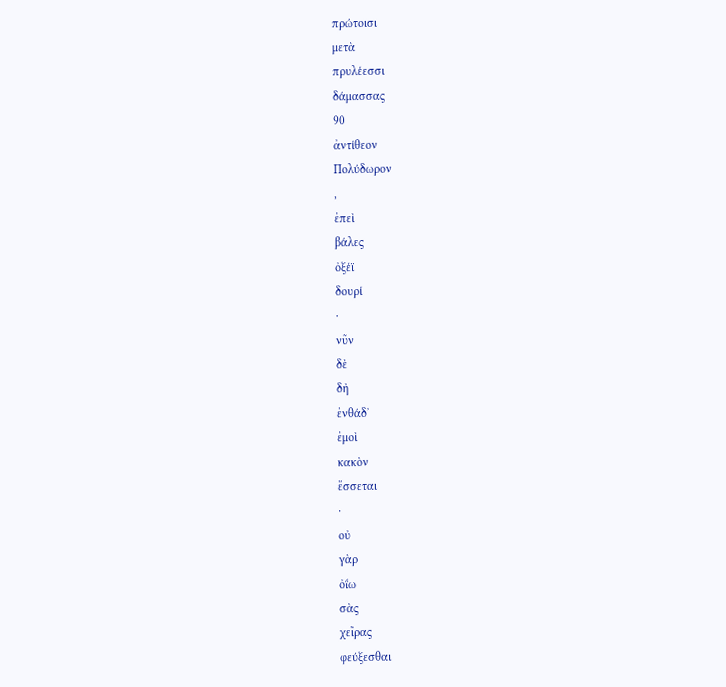πρώτοισι
μετὰ
πρυλέεσσι
δάμασσας
90
ἀντίθεον
Πολύδωρον
,
ἐπεὶ
βάλες
ὀξέϊ
δουρί
·
νῦν
δὲ
δὴ
ἐνθάδʼ
ἐμοὶ
κακὸν
ἔσσεται
·
οὐ
γὰρ
ὀΐω
σὰς
χεῖρας
φεύξεσθαι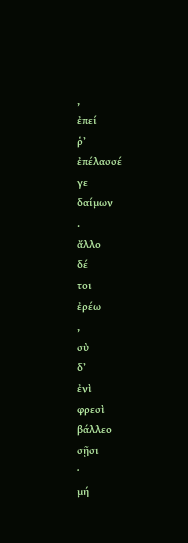,
ἐπεί
ῥʼ
ἐπέλασσέ
γε
δαίμων
.
ἄλλο
δέ
τοι
ἐρέω
,
σὺ
δʼ
ἐνὶ
φρεσὶ
βάλλεο
σῇσι
·
μή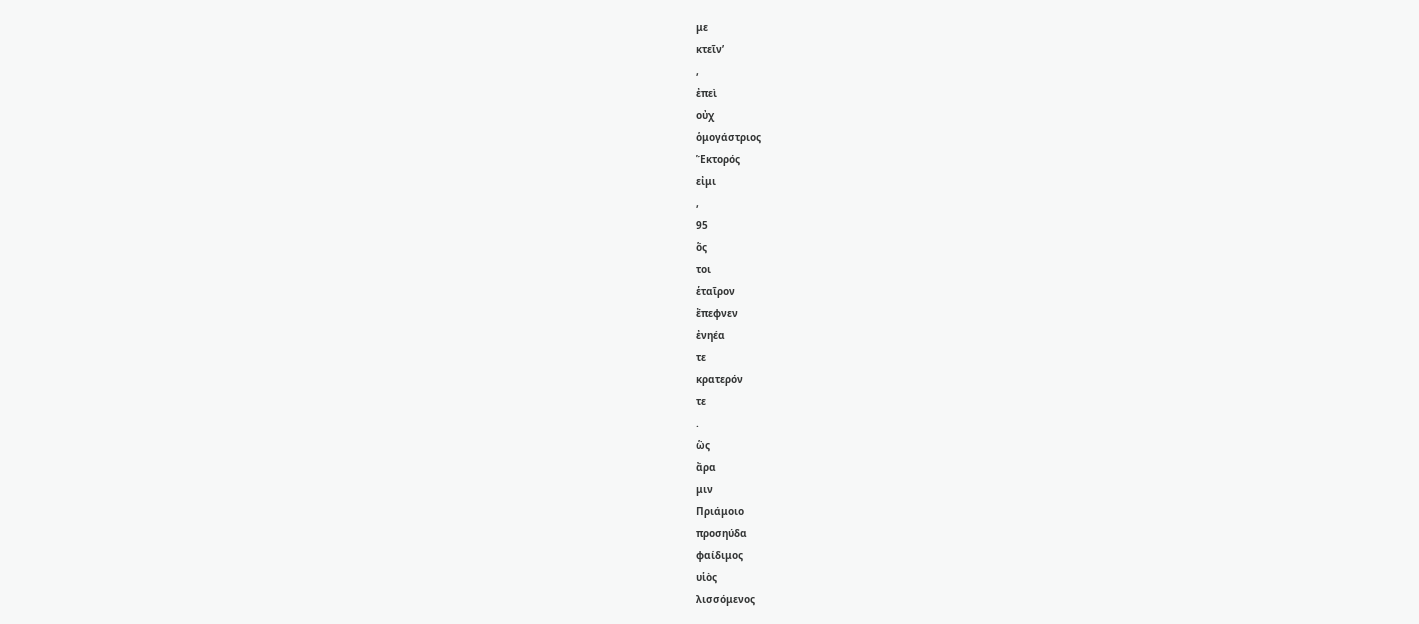με
κτεῖνʼ
,
ἐπεὶ
οὐχ
ὁμογάστριος
Ἕκτορός
εἰμι
,
95
ὅς
τοι
ἑταῖρον
ἔπεφνεν
ἐνηέα
τε
κρατερόν
τε
.
ὣς
ἄρα
μιν
Πριάμοιο
προσηύδα
φαίδιμος
υἱὸς
λισσόμενος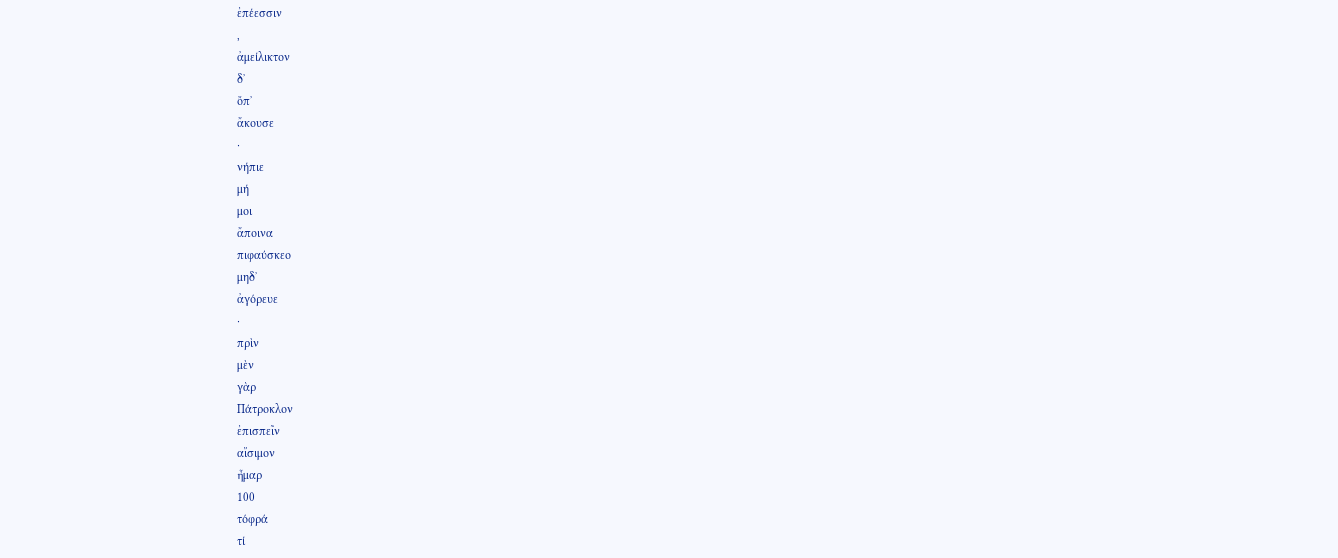ἐπέεσσιν
,
ἀμείλικτον
δʼ
ὄπʼ
ἄκουσε
·
νήπιε
μή
μοι
ἄποινα
πιφαύσκεο
μηδʼ
ἀγόρευε
·
πρὶν
μὲν
γὰρ
Πάτροκλον
ἐπισπεῖν
αἴσιμον
ἦμαρ
100
τόφρά
τί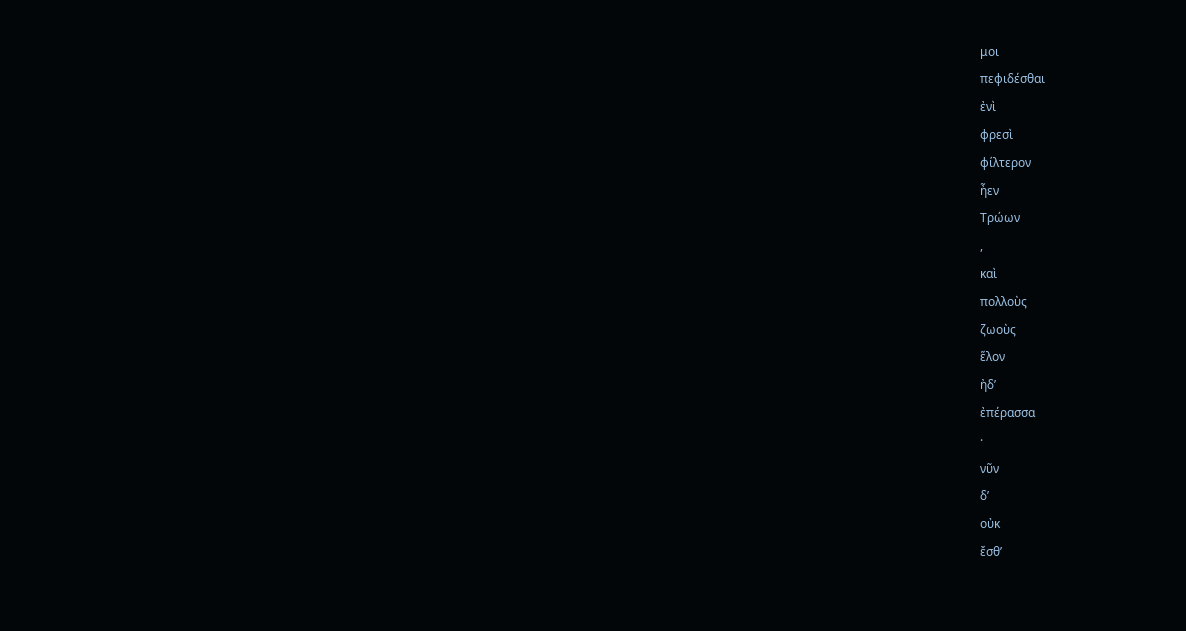μοι
πεφιδέσθαι
ἐνὶ
φρεσὶ
φίλτερον
ἦεν
Τρώων
,
καὶ
πολλοὺς
ζωοὺς
ἕλον
ἠδʼ
ἐπέρασσα
·
νῦν
δʼ
οὐκ
ἔσθʼ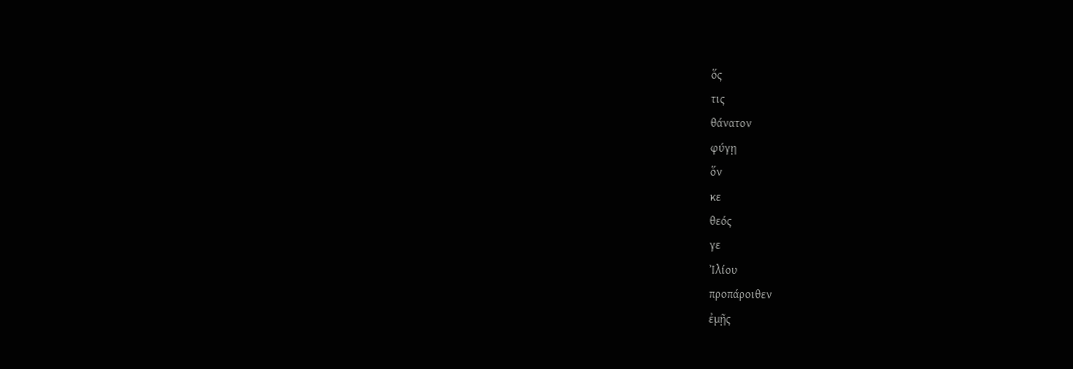ὅς
τις
θάνατον
φύγῃ
ὅν
κε
θεός
γε
Ἰλίου
προπάροιθεν
ἐμῇς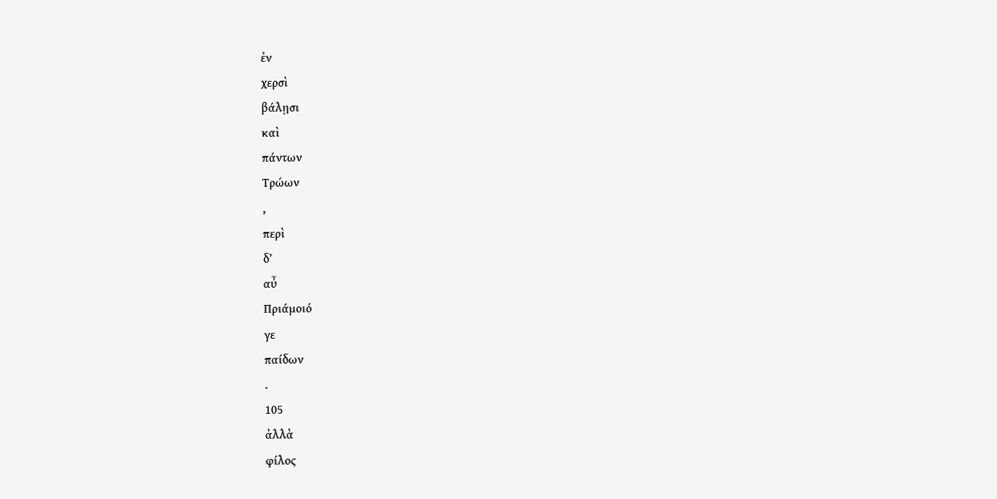ἐν
χερσὶ
βάλῃσι
καὶ
πάντων
Τρώων
,
περὶ
δʼ
αὖ
Πριάμοιό
γε
παίδων
.
105
ἀλλὰ
φίλος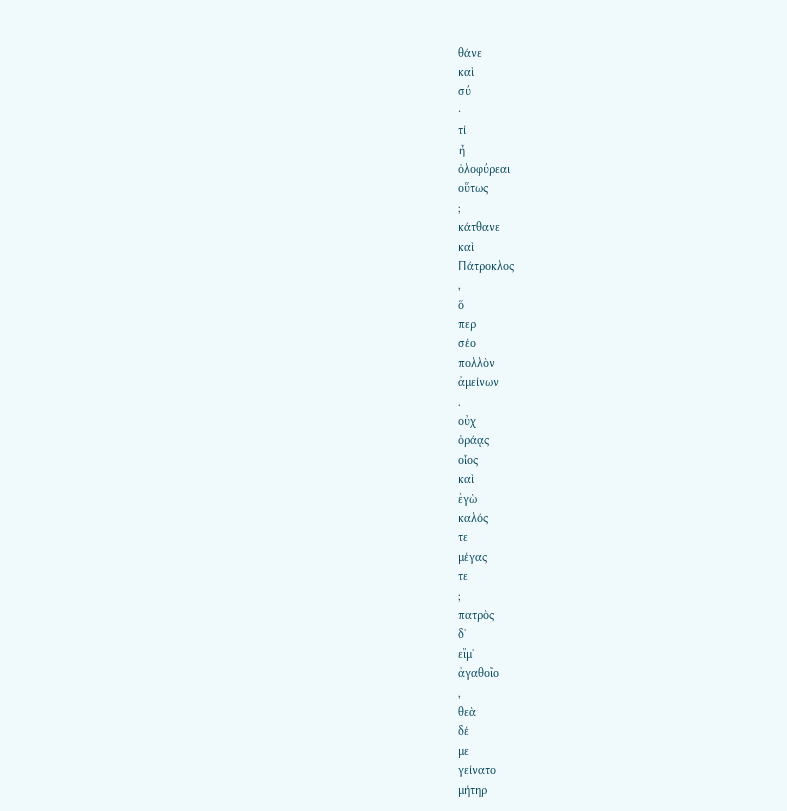θάνε
καὶ
σύ
·
τί
ἦ
ὀλοφύρεαι
οὕτως
;
κάτθανε
καὶ
Πάτροκλος
,
ὅ
περ
σέο
πολλὸν
ἀμείνων
.
οὐχ
ὁράᾳς
οἷος
καὶ
ἐγὼ
καλός
τε
μέγας
τε
;
πατρὸς
δʼ
εἴμʼ
ἀγαθοῖο
,
θεὰ
δέ
με
γείνατο
μήτηρ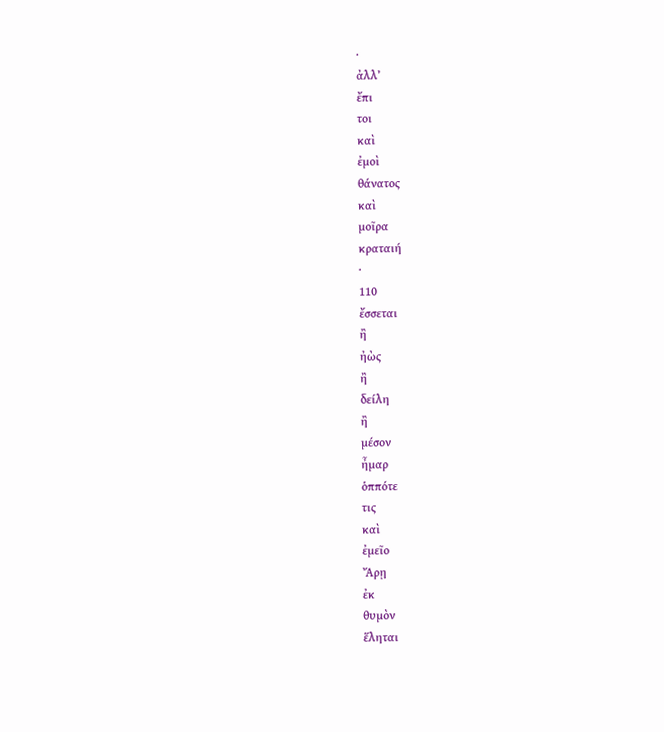·
ἀλλʼ
ἔπι
τοι
καὶ
ἐμοὶ
θάνατος
καὶ
μοῖρα
κραταιή
·
110
ἔσσεται
ἢ
ἠὼς
ἢ
δείλη
ἢ
μέσον
ἦμαρ
ὁππότε
τις
καὶ
ἐμεῖο
Ἄρῃ
ἐκ
θυμὸν
ἕληται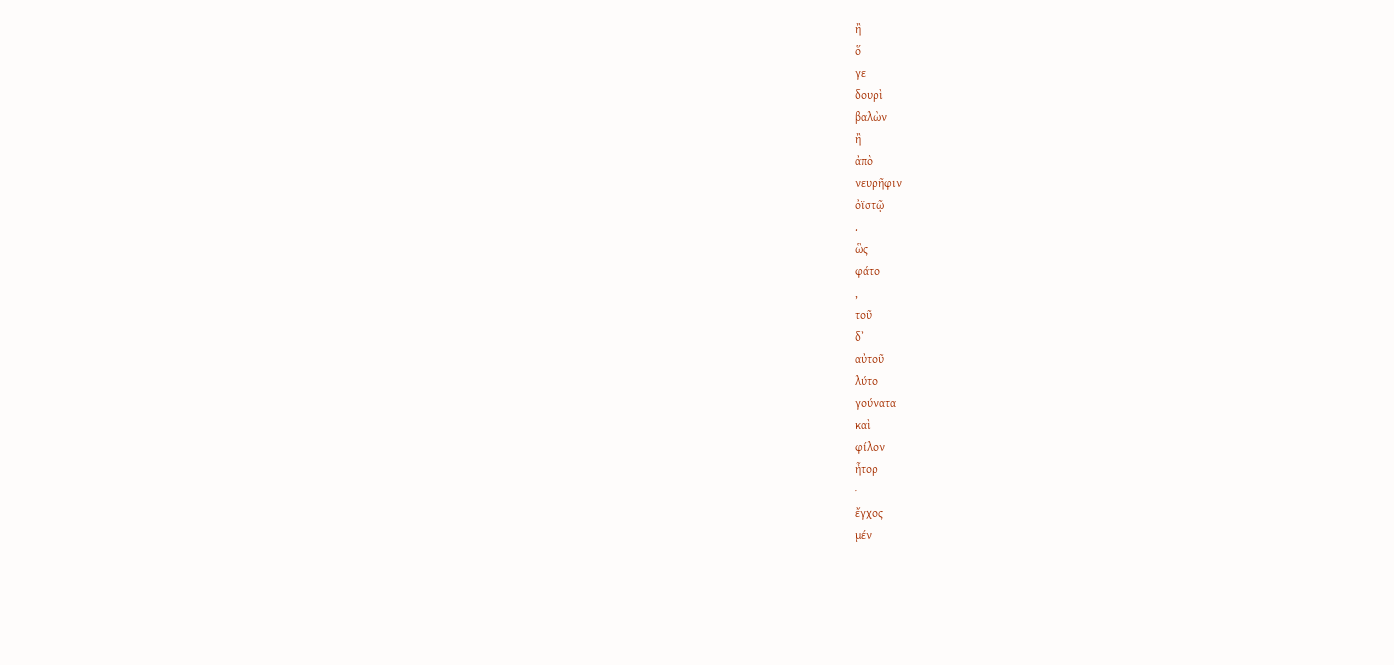ἢ
ὅ
γε
δουρὶ
βαλὼν
ἢ
ἀπὸ
νευρῆφιν
ὀϊστῷ
.
ὣς
φάτο
,
τοῦ
δʼ
αὐτοῦ
λύτο
γούνατα
καὶ
φίλον
ἦτορ
·
ἔγχος
μέν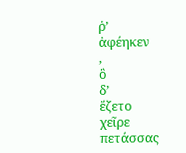ῥʼ
ἀφέηκεν
,
ὃ
δʼ
ἕζετο
χεῖρε
πετάσσας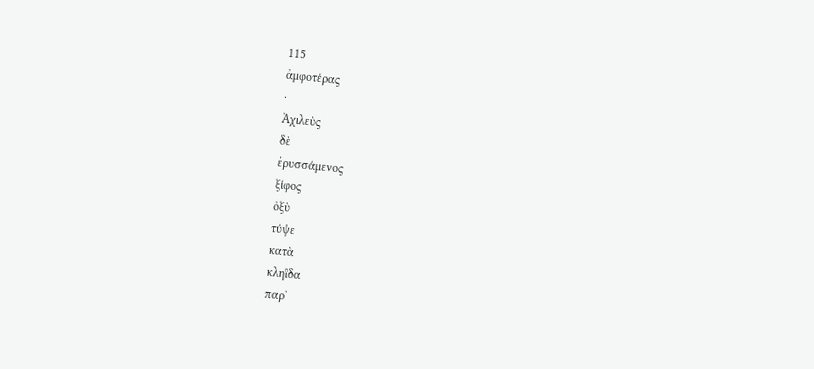115
ἀμφοτέρας
·
Ἀχιλεὺς
δὲ
ἐρυσσάμενος
ξίφος
ὀξὺ
τύψε
κατὰ
κληῗδα
παρʼ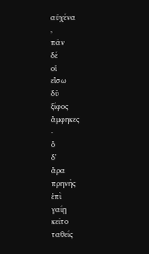αὐχένα
,
πᾶν
δέ
οἱ
εἴσω
δῦ
ξίφος
ἄμφηκες
·
ὃ
δʼ
ἄρα
πρηνὴς
ἐπὶ
γαίῃ
κεῖτο
ταθείς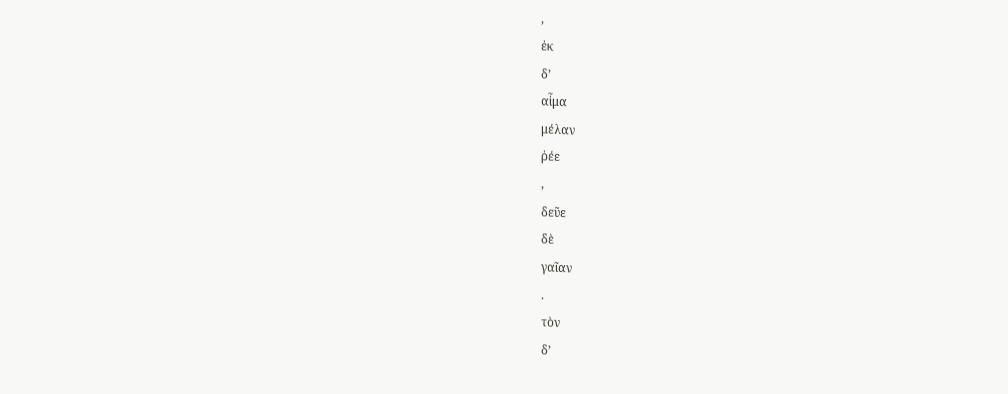,
ἐκ
δʼ
αἷμα
μέλαν
ῥέε
,
δεῦε
δὲ
γαῖαν
.
τὸν
δʼ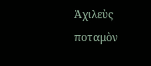Ἀχιλεὺς
ποταμὸν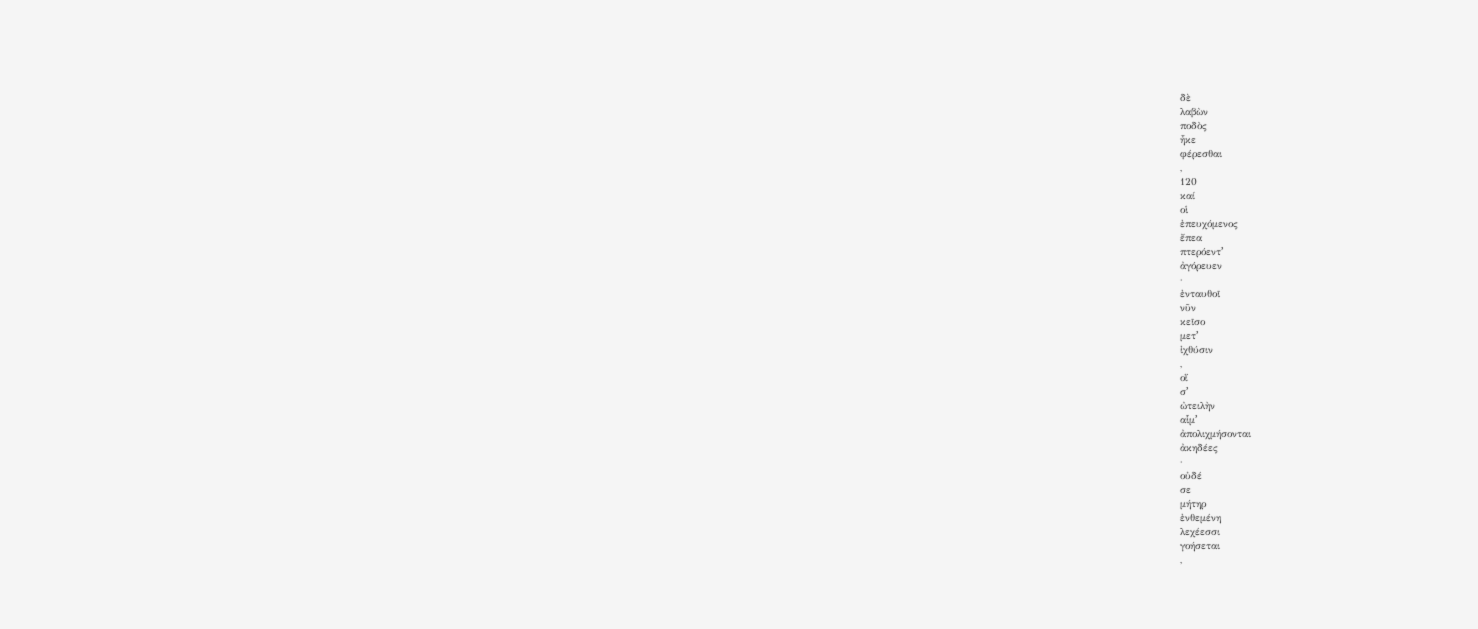δὲ
λαβὼν
ποδὸς
ἧκε
φέρεσθαι
,
120
καί
οἱ
ἐπευχόμενος
ἔπεα
πτερόεντʼ
ἀγόρευεν
·
ἐνταυθοῖ
νῦν
κεῖσο
μετʼ
ἰχθύσιν
,
οἵ
σʼ
ὠτειλὴν
αἷμʼ
ἀπολιχμήσονται
ἀκηδέες
·
οὐδέ
σε
μήτηρ
ἐνθεμένη
λεχέεσσι
γοήσεται
,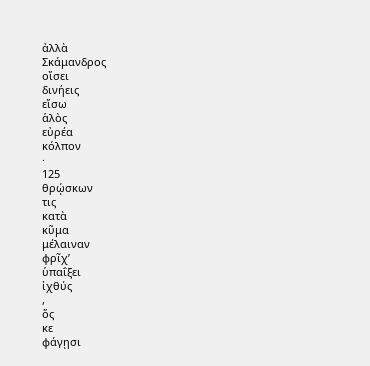ἀλλὰ
Σκάμανδρος
οἴσει
δινήεις
εἴσω
ἁλὸς
εὐρέα
κόλπον
·
125
θρῴσκων
τις
κατὰ
κῦμα
μέλαιναν
φρῖχʼ
ὑπαΐξει
ἰχθύς
,
ὅς
κε
φάγῃσι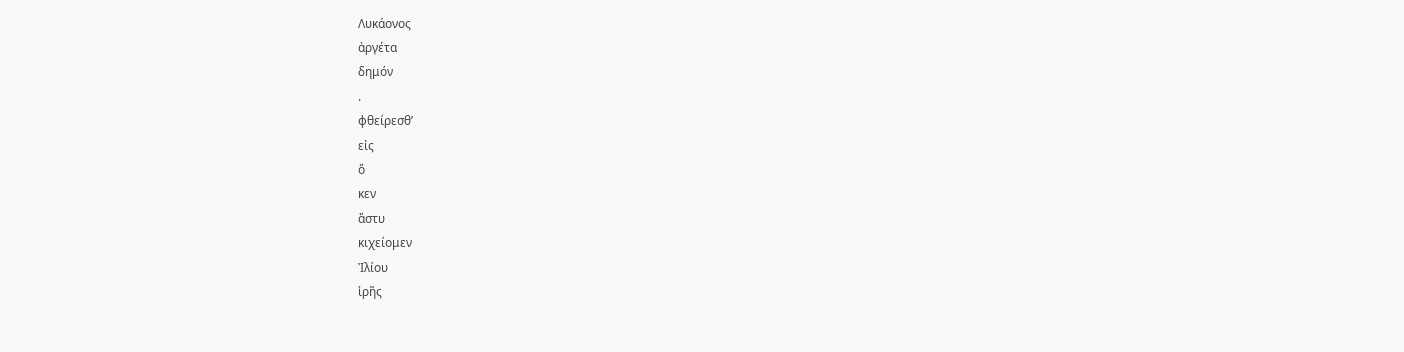Λυκάονος
ἀργέτα
δημόν
.
φθείρεσθʼ
εἰς
ὅ
κεν
ἄστυ
κιχείομεν
Ἰλίου
ἱρῆς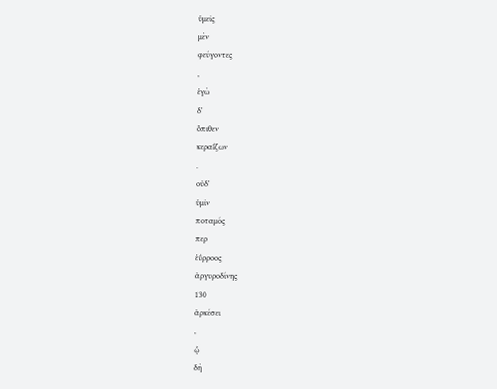ὑμεῖς
μὲν
φεύγοντες
,
ἐγὼ
δʼ
ὄπιθεν
κεραΐζων
.
οὐδʼ
ὑμῖν
ποταμός
περ
ἐΰρροος
ἀργυροδίνης
130
ἀρκέσει
,
ᾧ
δὴ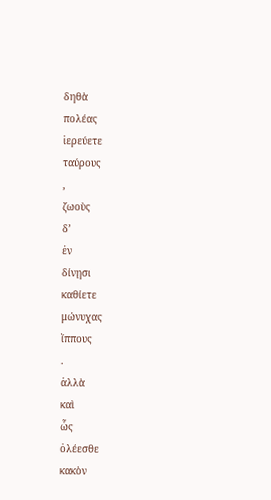δηθὰ
πολέας
ἱερεύετε
ταύρους
,
ζωοὺς
δʼ
ἐν
δίνῃσι
καθίετε
μώνυχας
ἵππους
.
ἀλλὰ
καὶ
ὧς
ὀλέεσθε
κακὸν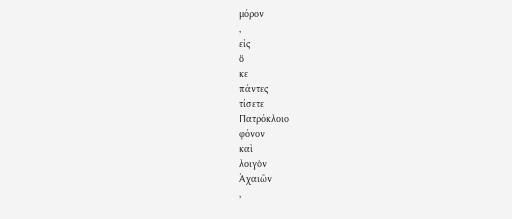μόρον
,
εἰς
ὅ
κε
πάντες
τίσετε
Πατρόκλοιο
φόνον
καὶ
λοιγὸν
Ἀχαιῶν
,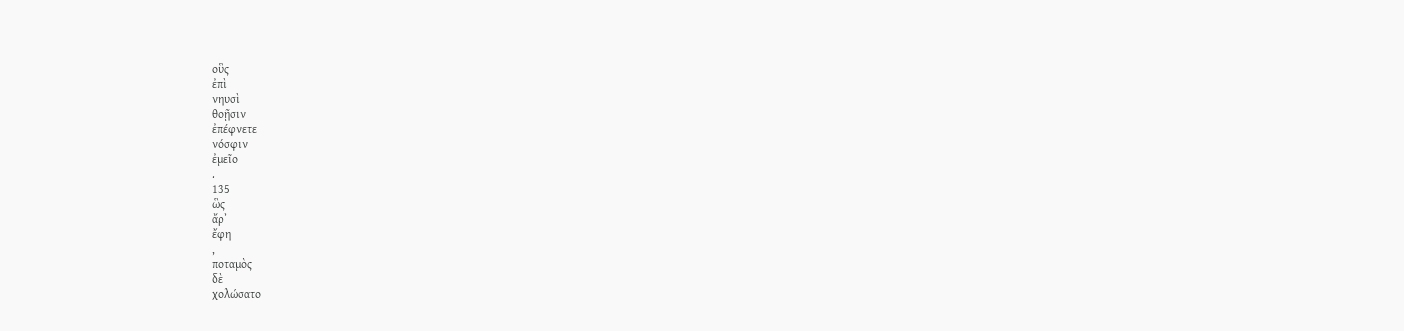οὓς
ἐπὶ
νηυσὶ
θοῇσιν
ἐπέφνετε
νόσφιν
ἐμεῖο
.
135
ὣς
ἄρʼ
ἔφη
,
ποταμὸς
δὲ
χολώσατο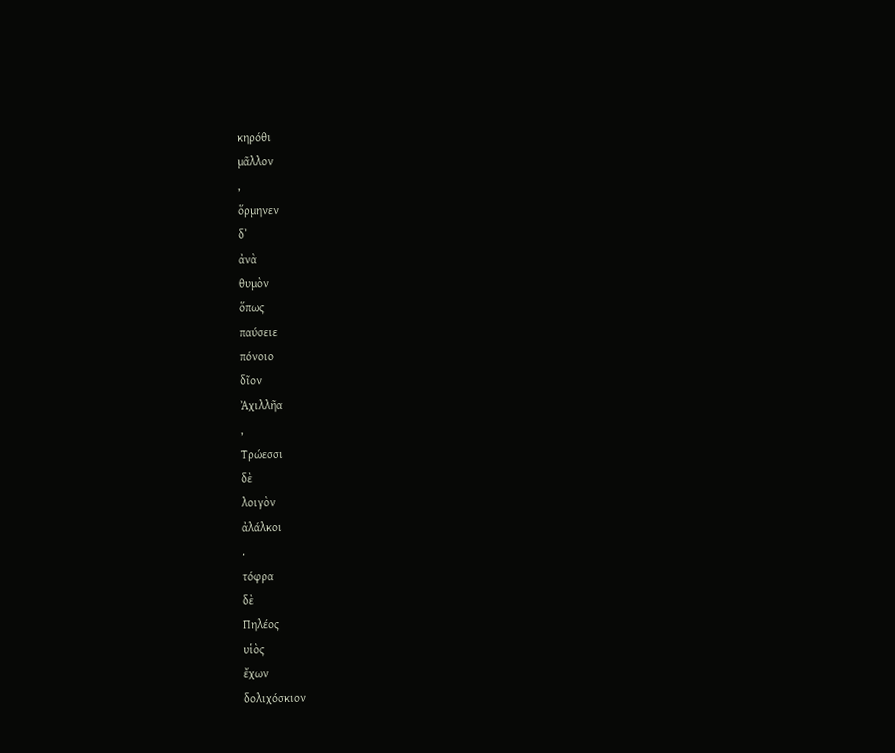κηρόθι
μᾶλλον
,
ὅρμηνεν
δʼ
ἀνὰ
θυμὸν
ὅπως
παύσειε
πόνοιο
δῖον
Ἀχιλλῆα
,
Τρώεσσι
δὲ
λοιγὸν
ἀλάλκοι
.
τόφρα
δὲ
Πηλέος
υἱὸς
ἔχων
δολιχόσκιον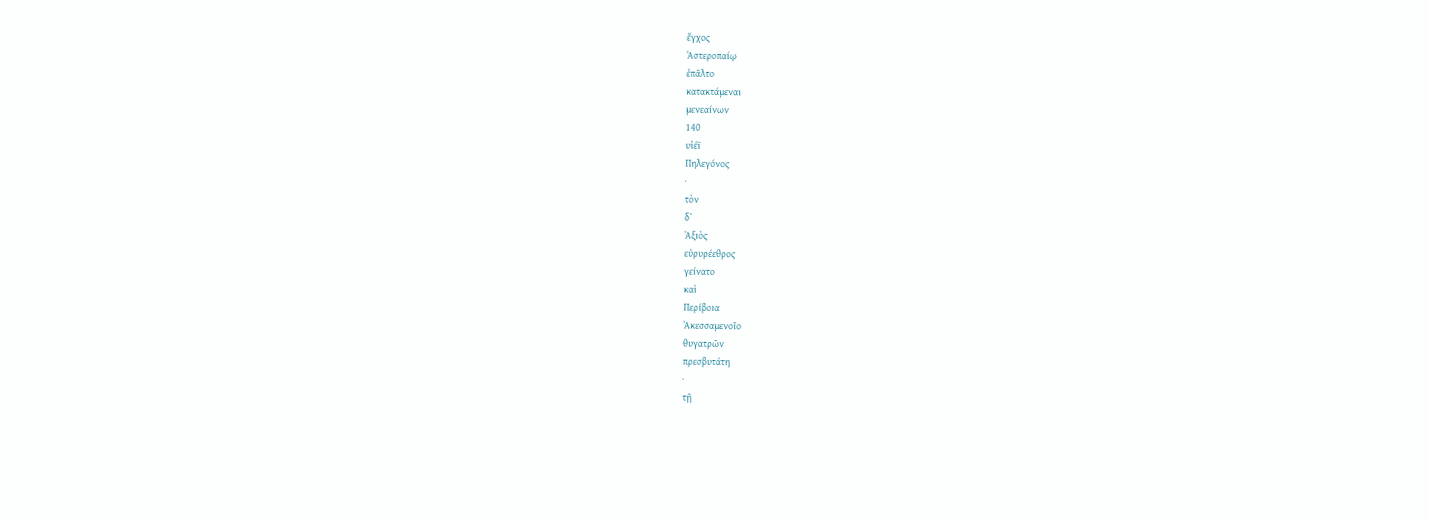ἔγχος
Ἀστεροπαίῳ
ἐπᾶλτο
κατακτάμεναι
μενεαίνων
140
υἱέϊ
Πηλεγόνος
·
τὸν
δʼ
Ἀξιὸς
εὐρυρέεθρος
γείνατο
καὶ
Περίβοια
Ἀκεσσαμενοῖο
θυγατρῶν
πρεσβυτάτη
·
τῇ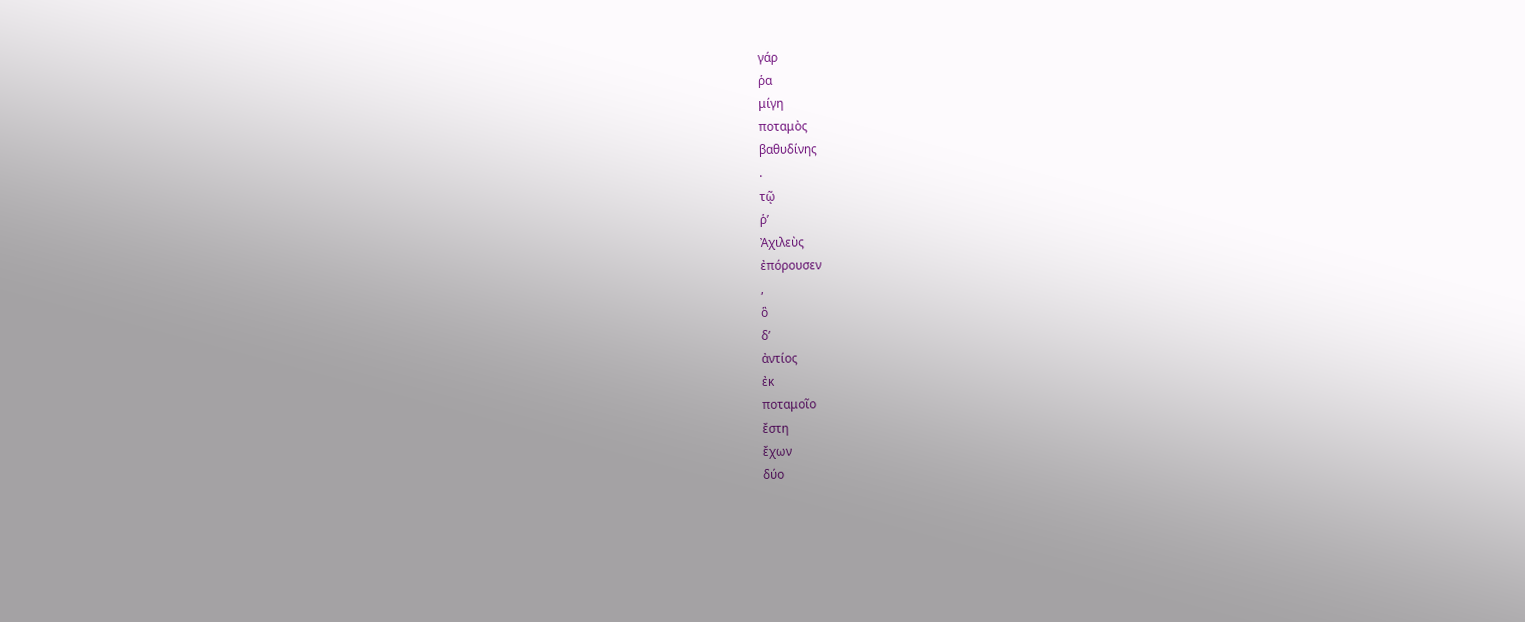γάρ
ῥα
μίγη
ποταμὸς
βαθυδίνης
.
τῷ
ῥʼ
Ἀχιλεὺς
ἐπόρουσεν
,
ὃ
δʼ
ἀντίος
ἐκ
ποταμοῖο
ἔστη
ἔχων
δύο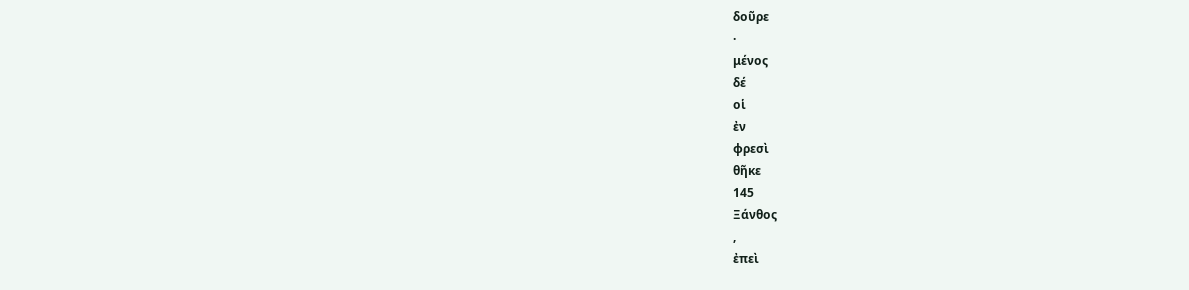δοῦρε
·
μένος
δέ
οἱ
ἐν
φρεσὶ
θῆκε
145
Ξάνθος
,
ἐπεὶ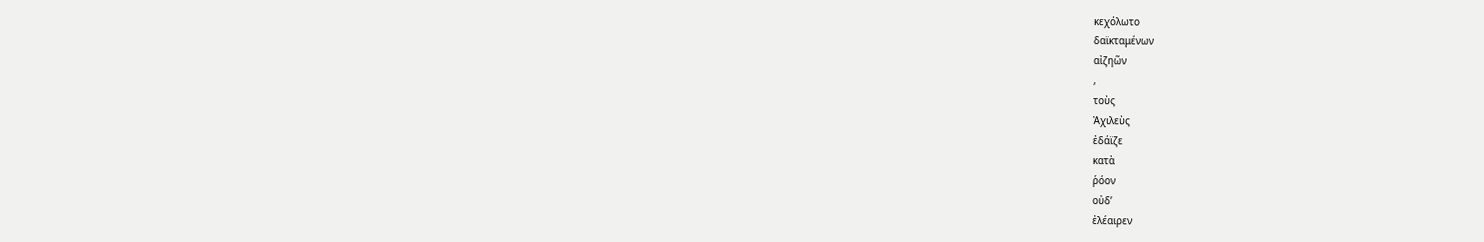κεχόλωτο
δαϊκταμένων
αἰζηῶν
,
τοὺς
Ἀχιλεὺς
ἐδάϊζε
κατὰ
ῥόον
οὐδʼ
ἐλέαιρεν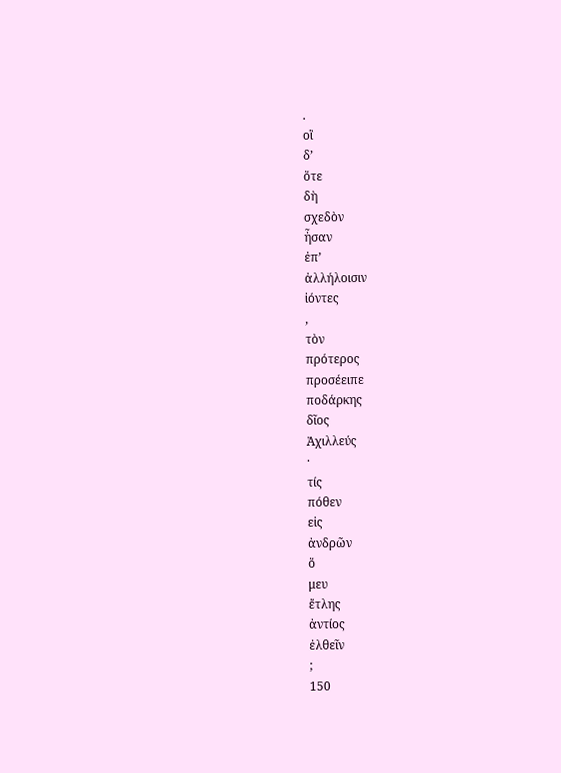.
οἳ
δʼ
ὅτε
δὴ
σχεδὸν
ἦσαν
ἐπʼ
ἀλλήλοισιν
ἰόντες
,
τὸν
πρότερος
προσέειπε
ποδάρκης
δῖος
Ἀχιλλεύς
·
τίς
πόθεν
εἰς
ἀνδρῶν
ὅ
μευ
ἔτλης
ἀντίος
ἐλθεῖν
;
150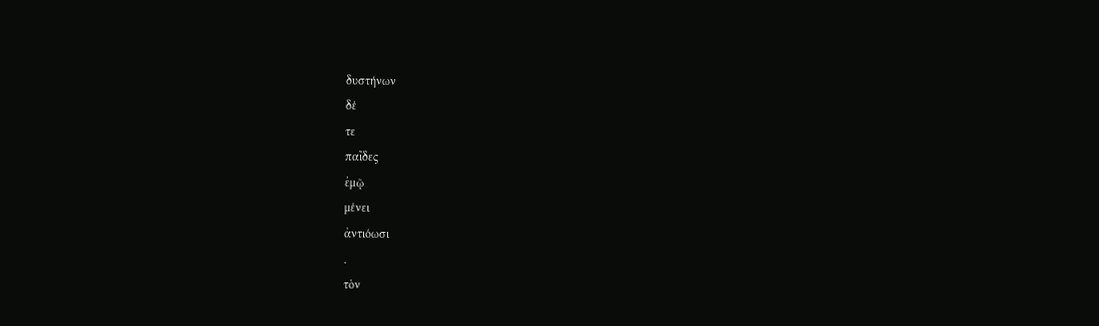δυστήνων
δέ
τε
παῖδες
ἐμῷ
μένει
ἀντιόωσι
.
τὸν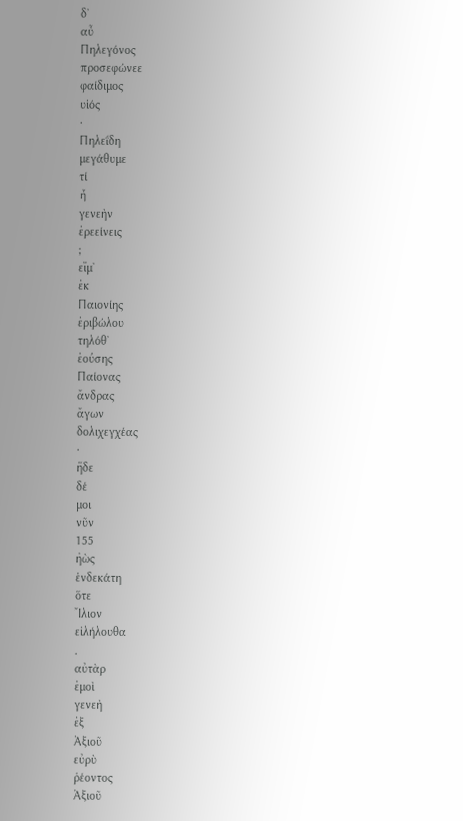δʼ
αὖ
Πηλεγόνος
προσεφώνεε
φαίδιμος
υἱός
·
Πηλεΐδη
μεγάθυμε
τί
ἦ
γενεὴν
ἐρεείνεις
;
εἴμʼ
ἐκ
Παιονίης
ἐριβώλου
τηλόθʼ
ἐούσης
Παίονας
ἄνδρας
ἄγων
δολιχεγχέας
·
ἥδε
δέ
μοι
νῦν
155
ἠὼς
ἑνδεκάτη
ὅτε
Ἴλιον
εἰλήλουθα
.
αὐτὰρ
ἐμοὶ
γενεὴ
ἐξ
Ἀξιοῦ
εὐρὺ
ῥέοντος
Ἀξιοῦ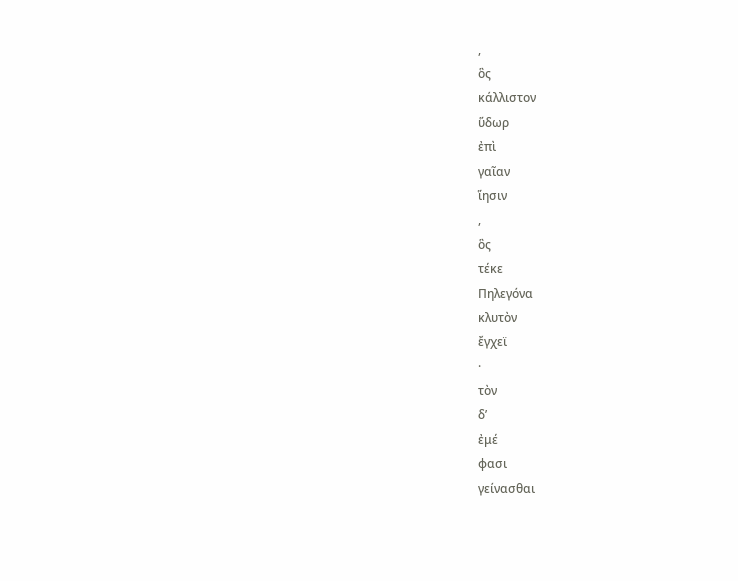,
ὃς
κάλλιστον
ὕδωρ
ἐπὶ
γαῖαν
ἵησιν
,
ὃς
τέκε
Πηλεγόνα
κλυτὸν
ἔγχεϊ
·
τὸν
δʼ
ἐμέ
φασι
γείνασθαι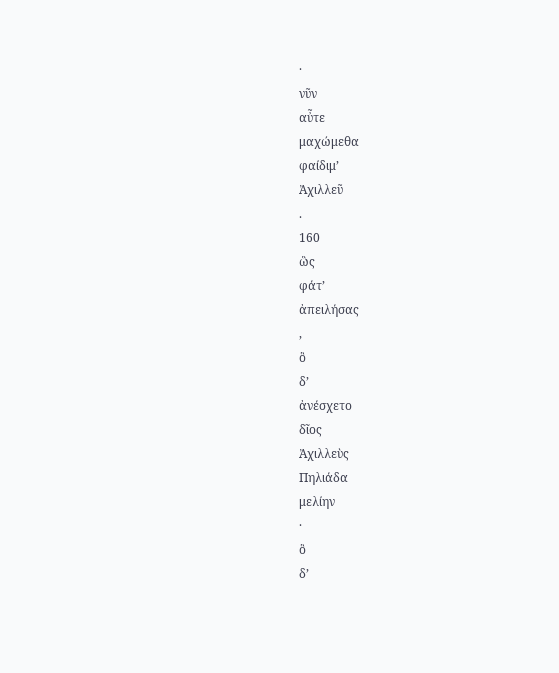·
νῦν
αὖτε
μαχώμεθα
φαίδιμʼ
Ἀχιλλεῦ
.
160
ὣς
φάτʼ
ἀπειλήσας
,
ὃ
δʼ
ἀνέσχετο
δῖος
Ἀχιλλεὺς
Πηλιάδα
μελίην
·
ὃ
δʼ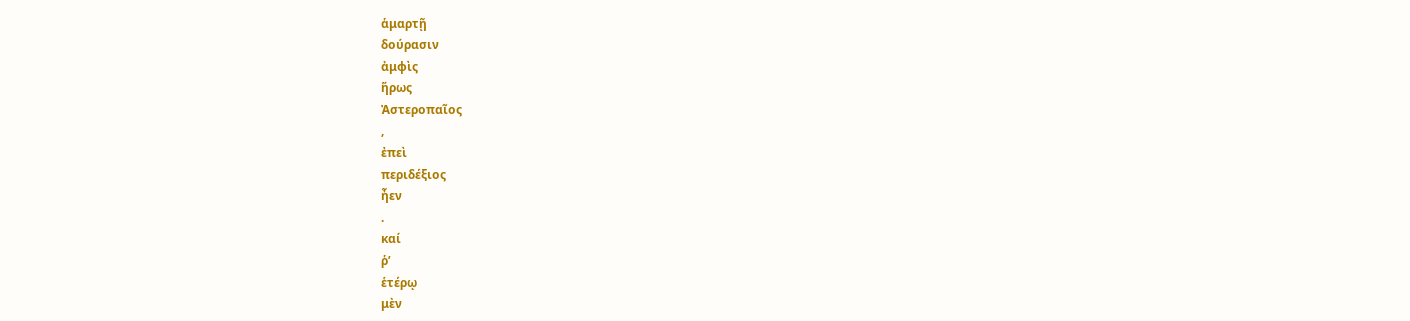ἁμαρτῇ
δούρασιν
ἀμφὶς
ἥρως
Ἀστεροπαῖος
,
ἐπεὶ
περιδέξιος
ἦεν
.
καί
ῥʼ
ἑτέρῳ
μὲν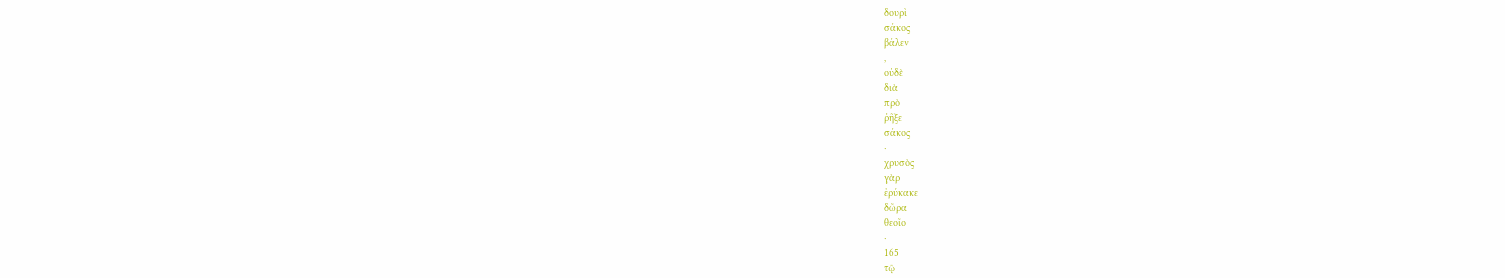δουρὶ
σάκος
βάλεν
,
οὐδὲ
διὰ
πρὸ
ῥῆξε
σάκος
·
χρυσὸς
γὰρ
ἐρύκακε
δῶρα
θεοῖο
·
165
τῷ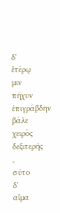δʼ
ἑτέρῳ
μιν
πῆχυν
ἐπιγράβδην
βάλε
χειρὸς
δεξιτερῆς
,
σύτο
δʼ
αἷμα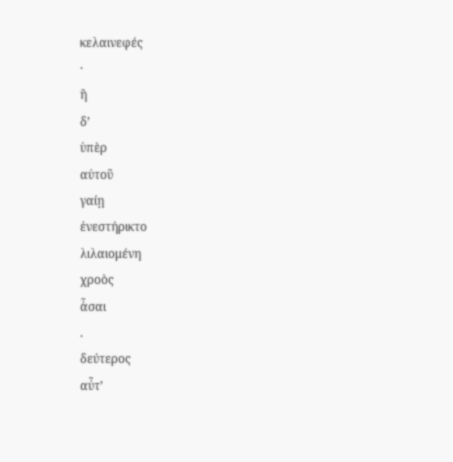κελαινεφές
·
ἣ
δʼ
ὑπὲρ
αὐτοῦ
γαίῃ
ἐνεστήρικτο
λιλαιομένη
χροὸς
ἆσαι
.
δεύτερος
αὖτʼ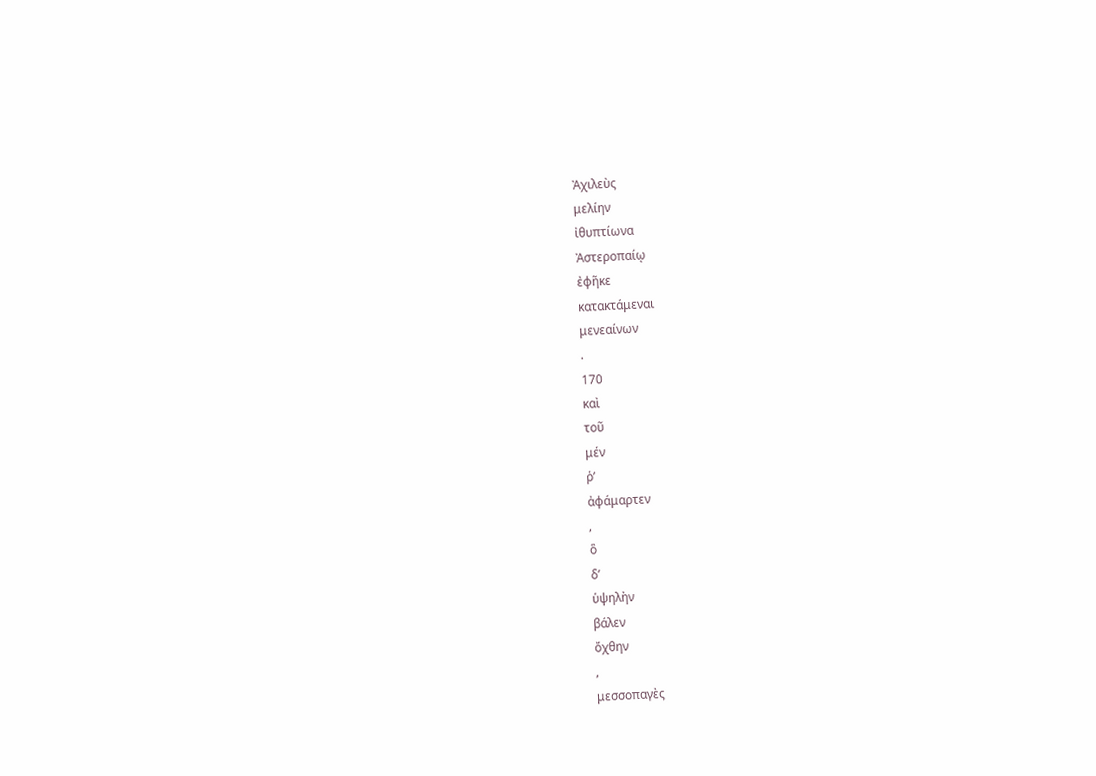Ἀχιλεὺς
μελίην
ἰθυπτίωνα
Ἀστεροπαίῳ
ἐφῆκε
κατακτάμεναι
μενεαίνων
.
170
καὶ
τοῦ
μέν
ῥʼ
ἀφάμαρτεν
,
ὃ
δʼ
ὑψηλὴν
βάλεν
ὄχθην
,
μεσσοπαγὲς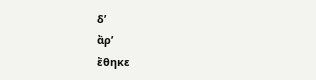δʼ
ἄρʼ
ἔθηκε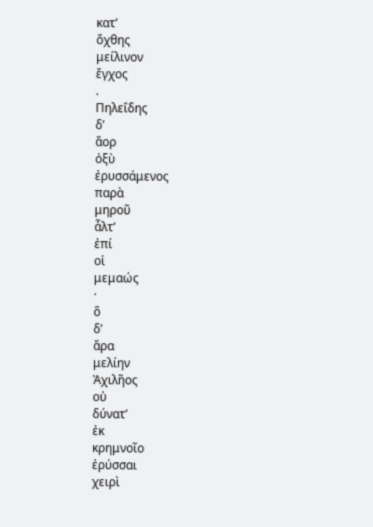κατʼ
ὄχθης
μείλινον
ἔγχος
.
Πηλεΐδης
δʼ
ἄορ
ὀξὺ
ἐρυσσάμενος
παρὰ
μηροῦ
ἆλτʼ
ἐπί
οἱ
μεμαώς
·
ὃ
δʼ
ἄρα
μελίην
Ἀχιλῆος
οὐ
δύνατʼ
ἐκ
κρημνοῖο
ἐρύσσαι
χειρὶ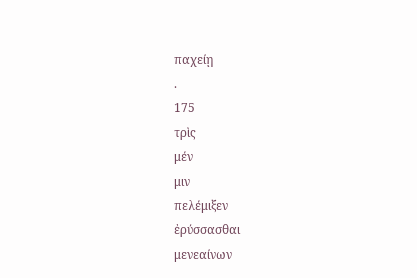παχείῃ
.
175
τρὶς
μέν
μιν
πελέμιξεν
ἐρύσσασθαι
μενεαίνων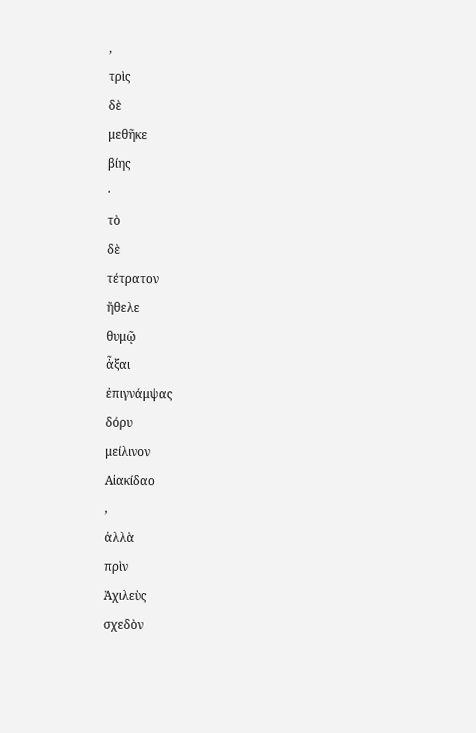,
τρὶς
δὲ
μεθῆκε
βίης
·
τὸ
δὲ
τέτρατον
ἤθελε
θυμῷ
ἆξαι
ἐπιγνάμψας
δόρυ
μείλινον
Αἰακίδαο
,
ἀλλὰ
πρὶν
Ἀχιλεὺς
σχεδὸν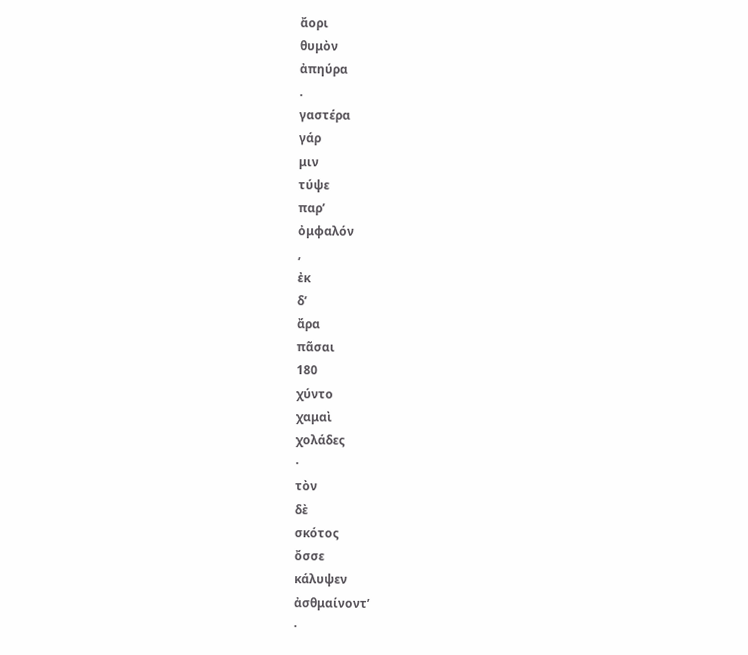ἄορι
θυμὸν
ἀπηύρα
.
γαστέρα
γάρ
μιν
τύψε
παρʼ
ὀμφαλόν
,
ἐκ
δʼ
ἄρα
πᾶσαι
180
χύντο
χαμαὶ
χολάδες
·
τὸν
δὲ
σκότος
ὄσσε
κάλυψεν
ἀσθμαίνοντʼ
·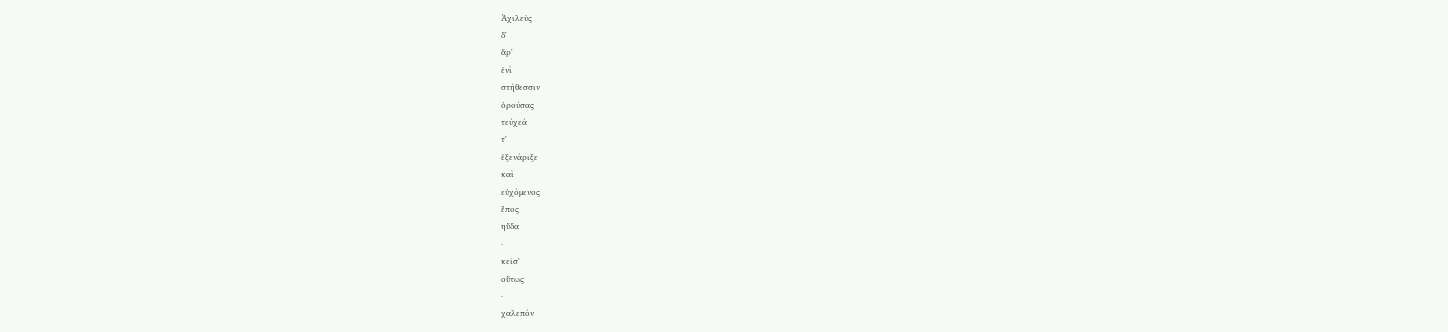Ἀχιλεὺς
δʼ
ἄρʼ
ἐνὶ
στήθεσσιν
ὀρούσας
τεύχεά
τʼ
ἐξενάριξε
καὶ
εὐχόμενος
ἔπος
ηὔδα
·
κεῖσʼ
οὕτως
·
χαλεπόν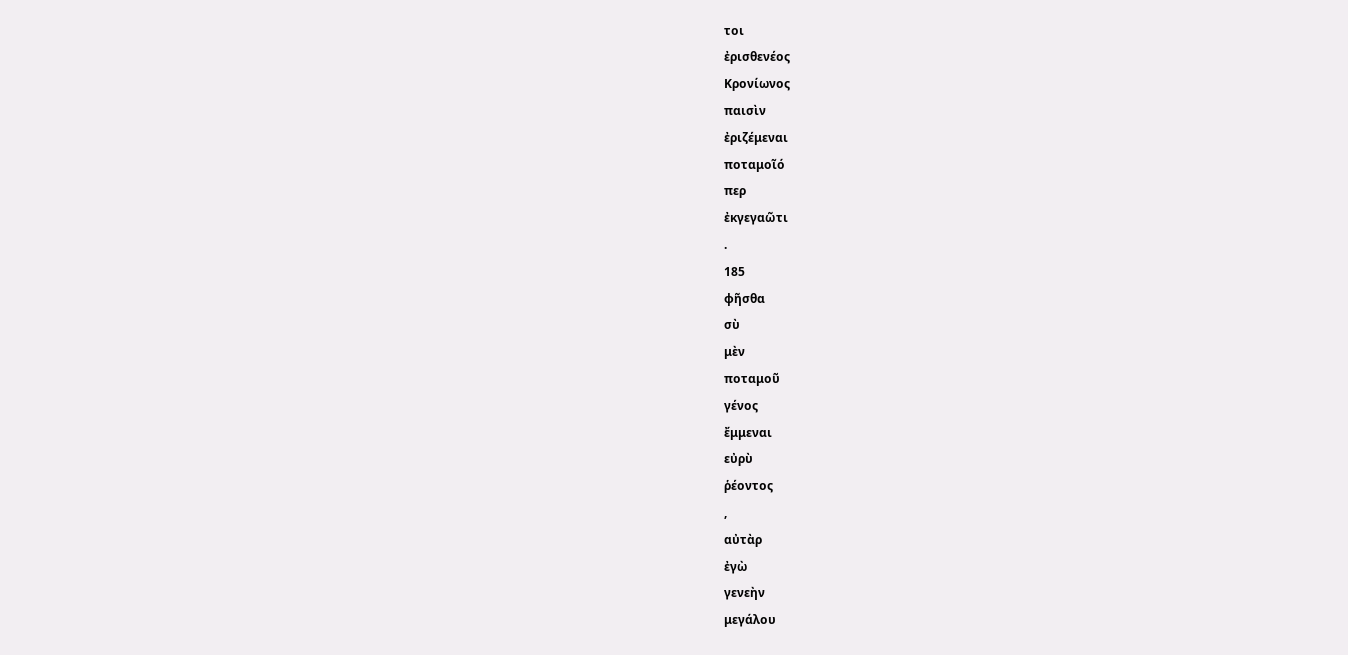τοι
ἐρισθενέος
Κρονίωνος
παισὶν
ἐριζέμεναι
ποταμοῖό
περ
ἐκγεγαῶτι
.
185
φῆσθα
σὺ
μὲν
ποταμοῦ
γένος
ἔμμεναι
εὐρὺ
ῥέοντος
,
αὐτὰρ
ἐγὼ
γενεὴν
μεγάλου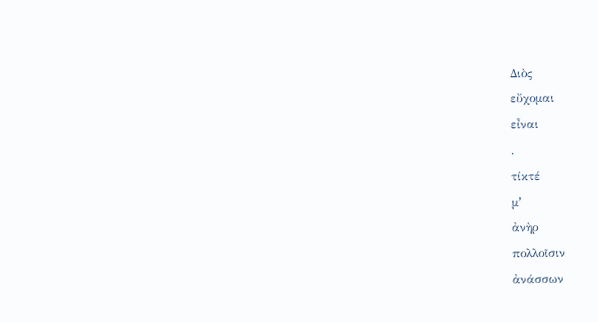Διὸς
εὔχομαι
εἶναι
.
τίκτέ
μʼ
ἀνὴρ
πολλοῖσιν
ἀνάσσων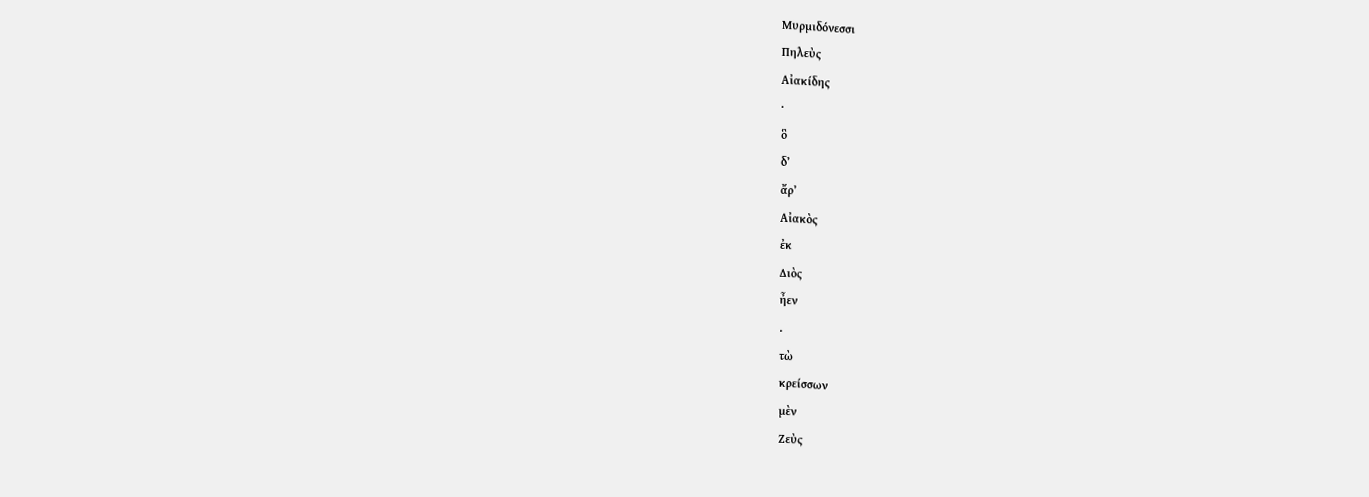Μυρμιδόνεσσι
Πηλεὺς
Αἰακίδης
·
ὃ
δʼ
ἄρʼ
Αἰακὸς
ἐκ
Διὸς
ἦεν
.
τὼ
κρείσσων
μὲν
Ζεὺς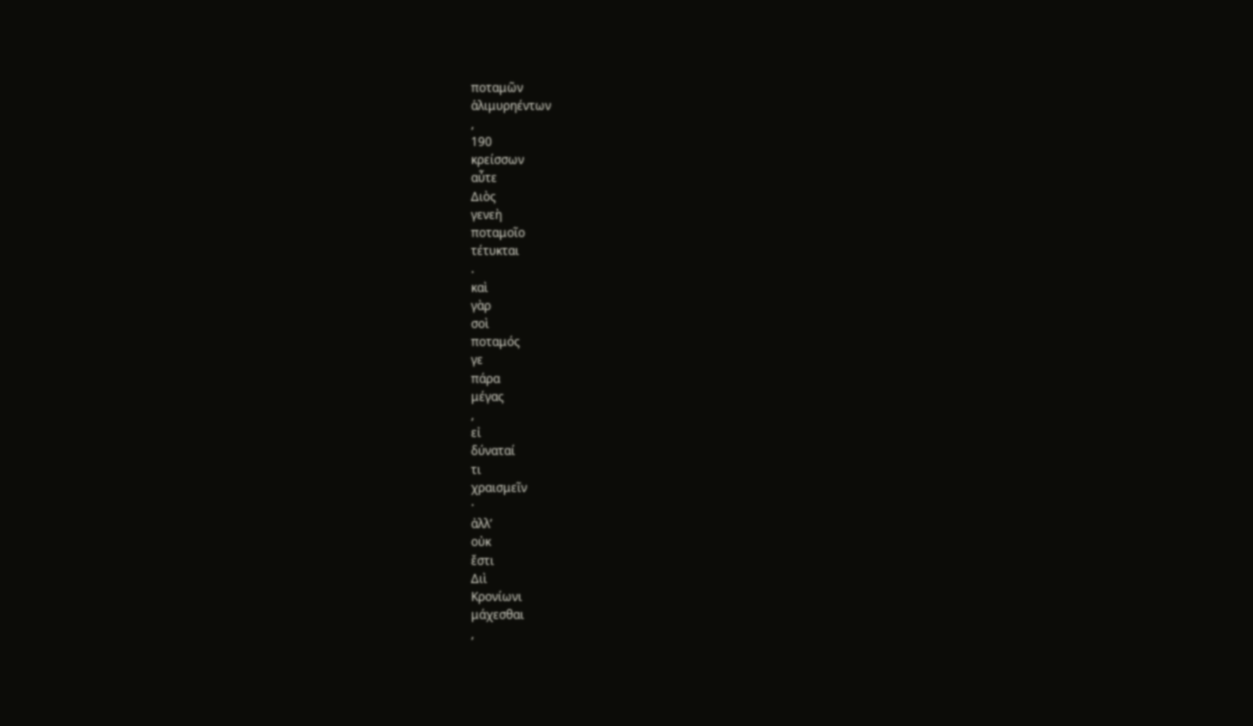ποταμῶν
ἁλιμυρηέντων
,
190
κρείσσων
αὖτε
Διὸς
γενεὴ
ποταμοῖο
τέτυκται
.
καὶ
γὰρ
σοὶ
ποταμός
γε
πάρα
μέγας
,
εἰ
δύναταί
τι
χραισμεῖν
·
ἀλλʼ
οὐκ
ἔστι
Διὶ
Κρονίωνι
μάχεσθαι
,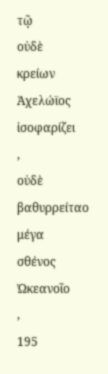τῷ
οὐδὲ
κρείων
Ἀχελώϊος
ἰσοφαρίζει
,
οὐδὲ
βαθυρρείταο
μέγα
σθένος
Ὠκεανοῖο
,
195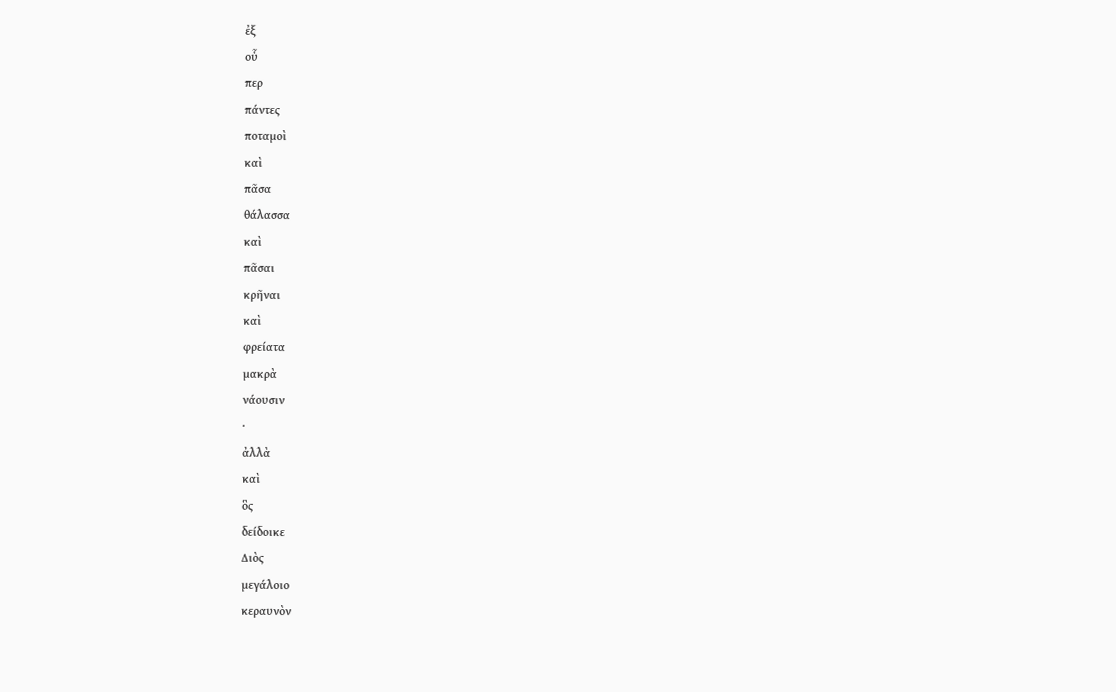ἐξ
οὗ
περ
πάντες
ποταμοὶ
καὶ
πᾶσα
θάλασσα
καὶ
πᾶσαι
κρῆναι
καὶ
φρείατα
μακρὰ
νάουσιν
·
ἀλλὰ
καὶ
ὃς
δείδοικε
Διὸς
μεγάλοιο
κεραυνὸν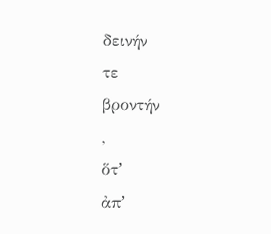δεινήν
τε
βροντήν
,
ὅτʼ
ἀπʼ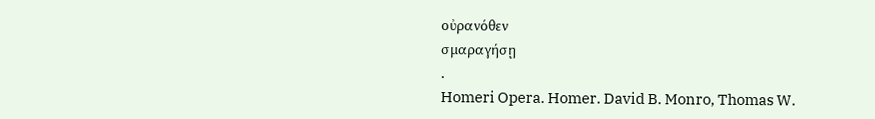οὐρανόθεν
σμαραγήσῃ
.
Homeri Opera. Homer. David B. Monro, Thomas W.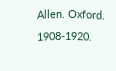Allen. Oxford. 1908-1920.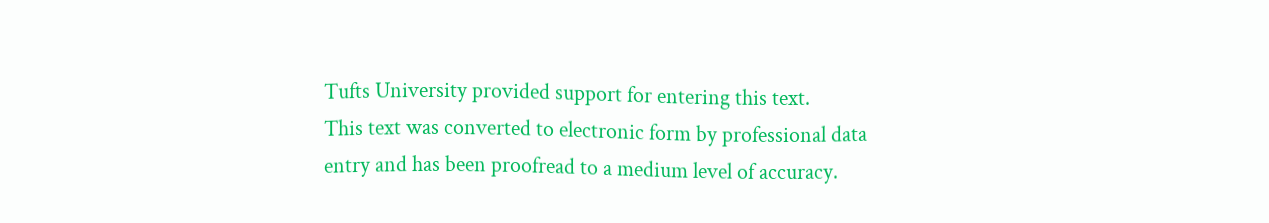Tufts University provided support for entering this text.
This text was converted to electronic form by professional data entry and has been proofread to a medium level of accuracy.